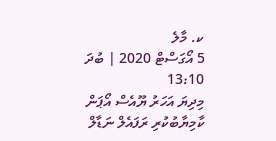ކ. މާލެ
5 އޯގަސްޓް 2020 | ބުދަ 13:10
މިދިޔަ އަހަރު ޔޫއެސް އޯޕަން ކާމިޔާބުކުރި ރަފައެލް ނަޑާލް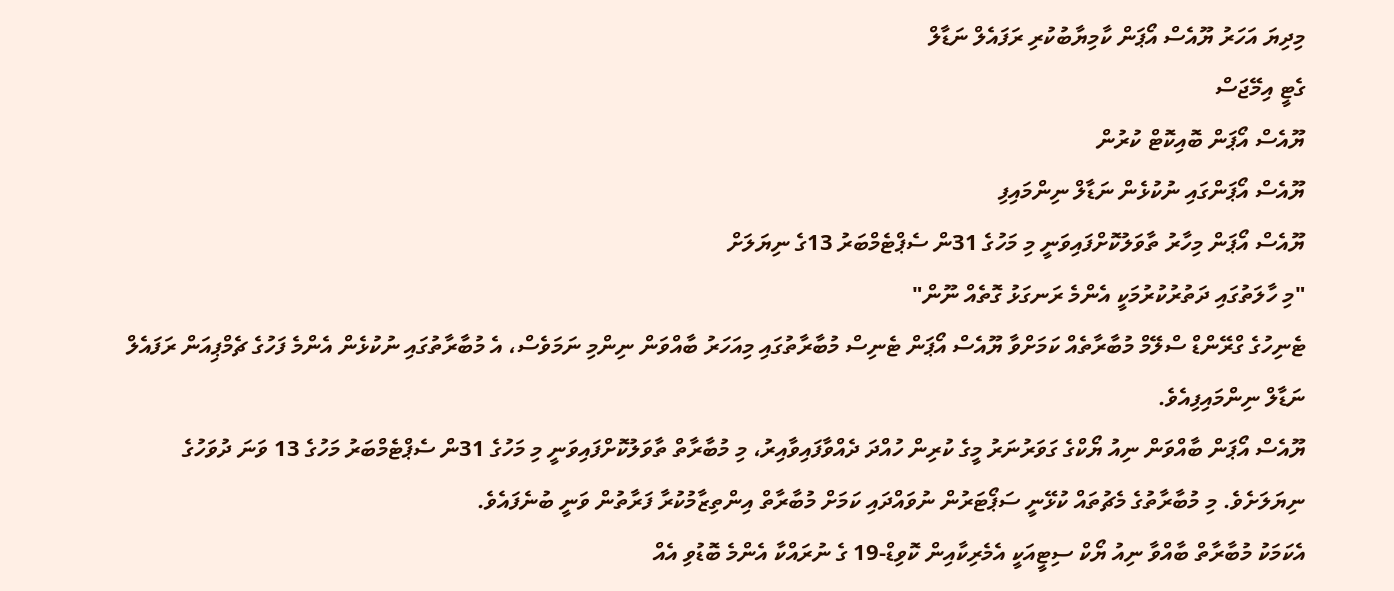މިދިޔަ އަހަރު ޔޫއެސް އޯޕަން ކާމިޔާބުކުރި ރަފައެލް ނަޑާލް
ގެޓީ އިމޭޖަސް
ޔޫއެސް އޯޕަން ބޮއިކޮޓް ކުރުން
ޔޫއެސް އޯޕަންގައި ނުކުޅެން ނަޑާލް ނިންމައިފި
ޔޫއެސް އޯޕަން މިހާރު ތާވަލުކޮށްފައިވަނީ މި މަހުގެ 31ން ސެޕްޓެމްބަރު 13ގެ ނިޔަލަށް
"މި ހާލަތުގައި ދަތުރުކުރުމަކީ އެންމެ ރަނގަޅު ގޮތެއް ނޫން"
ޓެނިހުގެ ގްރޭންޑް ސްލޭމް މުބާރާތެއް ކަމަށްވާ ޔޫއެސް އޯޕަން ޓެނިސް މުބާރާތުގައި މިއަހަރު ބާއްވަން ނިންމި ނަމަވެސް، އެ މުބާރާތުގައި ނުކުޅެން އެންމެ ފަހުގެ ޗެމްޕިއަން ރަފައެލް ނަޑާލް ނިންމައިފިއެވެ.
ޔޫއެސް އޯޕަން ބާއްވަން ނިއު ޔޯކްގެ ގަވަރުނަރު މީގެ ކުރިން ހުއްދަ ދެއްވާފައިވާއިރު، މި މުބާރާތް ތާވަލުކޮށްފައިވަނީ މި މަހުގެ 31ން ސެޕްޓެމްބަރު މަހުގެ 13 ވަނަ ދުވަހުގެ ނިޔަލަށެވެ. މި މުބާރާތުގެ މެޗުތައް ކުޅޭނީ ސަޕޯޓަރުން ނުވައްދައި ކަމަށް މުބާރާތް އިންތިޒާމުކުރާ ފަރާތުން ވަނީ ބުނެފައެވެ.
އެކަމަކު މުބާރާތް ބާއްވާ ނިއު ޔޯކް ސިޓީއަކީ އެމެރިކާއިން ކޮވިޑް-19 ގެ ނުރައްކާ އެންމެ ބޮޑުވި އެއް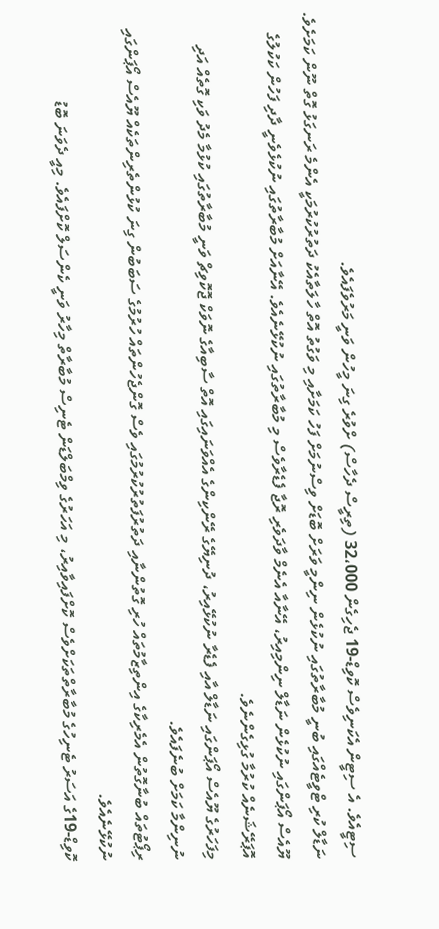ސިޓީއެވެ. އެ ސިޓީން އެކަނިވެސް ކޮވިޑް-19 ޖެހިގެން 32،000 (ތިރީސް ދެހާސް) ށްވުރެ ގިނަ މީހުން ވަނީ މަރުވެފައެވެ.
ނަޑާލް ކުރި ޓްވީޓެއްގައި ބުނީ މުބާރާތުގައި ނުކުޅެން ނިންމީ ވަރަށް ބޮޑަށް ވިސްނުމަށް ފަހު ކަމަށާއި މި ވަގުތު އޮތް ހާލަތާއެކު ދަތުރުކުރުމަކީ އެންމެ ރަނގަޅު ގޮތް ނޫން ކަމަށެވެ.
ޔޫއެސް އޯޕަންގައި ނުކުޅެން ނަޑާލް ނިންމިއިރު، އޭނާއާ އެނެމް ވާދަވެރި ރޮޖާ ފެޑެރާވެސް މި މުބާރާތުގައި ނުކުޅޭނެއެވެ. އޭނާއަށް މުބާރާތުގައި ނުކުޅެވެނީ ދާދި ފަހުން ކަކުލުގެ އޮޕަރޭޝަނެއް ކުރުމާ ގުޅިގެންނެވެ.
މިފަހަރުގެ ޔޫއެސް އޯޕަންގައި ނަޑާލް އާއި ފެޑެރާ ނުކުޅޭއިރު، ދުނިޔޭގެ ރޭންކިންގެ އެއްވަނައިގައި އޮތް ސާބިއާގެ ނޮވަކް ޖޮކޮވިޗް ވަނީ މުބާރާތުގައި ކުޅުމާ މެދު ވަކި ގޮތެއް އަދި ނުނިންމާ ކަމަށް ބުނެފައެވެ.
ރިޕޯޓުތައް ބުނާގޮތުން އެމެރިކާގެ އިންތިޒާމުތައް ހުރި ގޮތުންނާއި ދަތުރުފަތުރުކުރުމުގައި ވެސް ގޮންޖެހުންތައް ހުރުމުގެ ސަބަބުން ގިނަ ކުޅުންތެރިންތަކެއް ޔޫއެސް އޯޕަންގައި ނުކުޅޭނެއެވެ.
ކޮވިޑް-19ގެ އަސަރު ޓެނިހުގެ މުބާރާތްތަކަށްވެސް ކޮށްފައިވާއިރު، މި އަހަރުގެ ވިމްބަލްޑަން ޓެނިސް މުބާރާތް މިހާރު ވަނީ ކެންސަލް ކޮށްފައެވެ. މިއީ ދެވަނަ ބޮޑު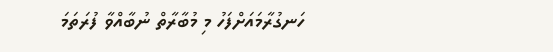ހަނގުރާމައަށްފަހު މި މުބާރާތް ނުބާއްވާ ފުރަތަމަ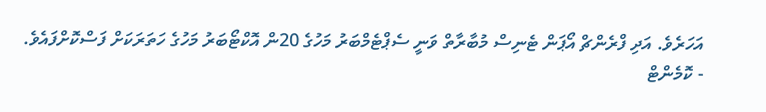އަހަރެވެ. އަދި ފްރެންޗް އޯޕަން ޓެނިސް މުބާރާތް ވަނީ ސެޕްޓެމްބަރު މަހުގެ 20ން އޮކްޓޯބަރު މަހުގެ ހަތަރަކަށް ފަސްކޮށްފައެވެ.
- ކޮމެންޓް